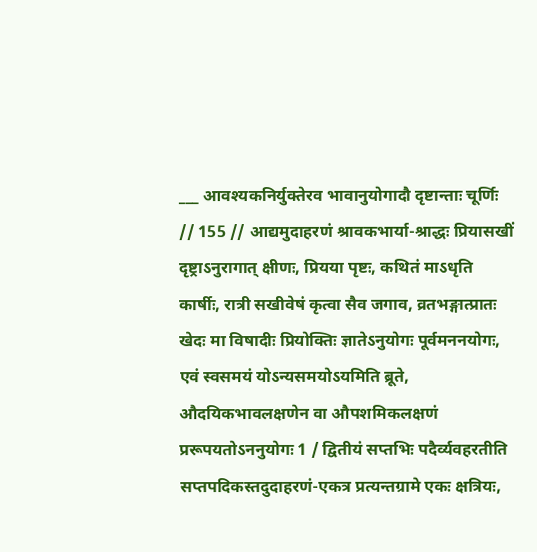___ आवश्यकनिर्युक्तेरव भावानुयोगादौ दृष्टान्ताः चूर्णिः // 155 // आद्यमुदाहरणं श्रावकभार्या-श्राद्धः प्रियासखीं दृष्ट्राऽनुरागात् क्षीणः, प्रियया पृष्टः, कथितं माऽधृति कार्षीः, रात्री सखीवेषं कृत्वा सैव जगाव, व्रतभङ्गात्प्रातः खेदः मा विषादीः प्रियोक्तिः ज्ञातेऽनुयोगः पूर्वमननयोगः, एवं स्वसमयं योऽन्यसमयोऽयमिति ब्रूते, औदयिकभावलक्षणेन वा औपशमिकलक्षणं प्ररूपयतोऽननुयोगः 1 / द्वितीयं सप्तभिः पदैर्व्यवहरतीति सप्तपदिकस्तदुदाहरणं-एकत्र प्रत्यन्तग्रामे एकः क्षत्रियः,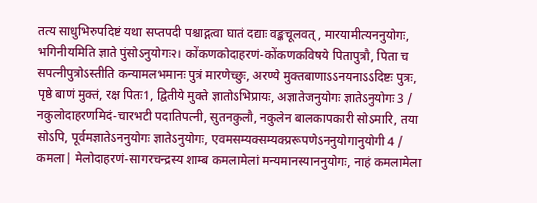तत्य साधुभिरुपदिष्टं यथा सप्तपदी पश्चाद्गत्वा घातं दद्याः वङ्कचूलवत् , मारयामीत्यननुयोगः, भगिनीयमिति ज्ञाते पुंसोऽनुयोगः२। कोंकणकोदाहरणं-कोंकणकविषये पितापुत्रौ, पिता च सपत्नीपुत्रोऽस्तीति कन्यामलभमानः पुत्रं मारणेच्छुः, अरण्ये मुक्तबाणाऽऽनयनाऽऽदिष्टः पुत्रः, पृष्ठे बाणं मुक्तं, रक्ष पितः1, द्वितीये मुक्ते ज्ञातोऽभिप्रायः, अज्ञातेजनुयोगः ज्ञातेऽनुयोगः 3 / नकुलोदाहरणमिदं-चारभटी पदातिपत्नी, सुतनकुलौ, नकुलेन बालकापकारी सोऽमारि, तया सोऽपि, पूर्वमज्ञातेऽननुयोगः ज्ञातेऽनुयोगः, एवमसम्यक्सम्यक्प्ररूपणेऽननुयोगानुयोगी 4 / कमला| मेलोदाहरणं-सागरचन्द्रस्य शाम्ब कमलामेलां मन्यमानस्याननुयोगः, नाहं कमलामेला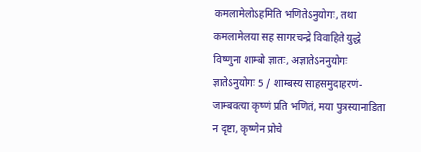कमलामेलोऽहमिति भणितेऽनुयोगः, तथा कमलामेलया सह सागरचन्द्रे विवाहिते युद्धे विष्णुना शाम्बो ज्ञातः, अज्ञातेऽननुयोगः ज्ञातेऽनुयोगः 5 / शाम्बस्य साहसमुदाहरणं-जाम्बवत्या कृष्णं प्रति भणितं, मया पुत्रस्यानाडिता न दृष्टा, कृष्णेन प्रोचे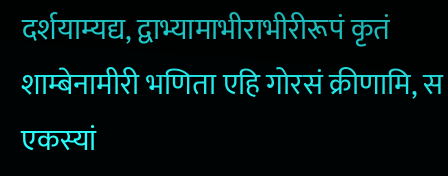दर्शयाम्यद्य, द्वाभ्यामाभीराभीरीरूपं कृतं शाम्बेनामीरी भणिता एहि गोरसं क्रीणामि, स एकस्यां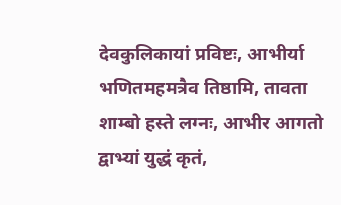देवकुलिकायां प्रविष्टः, आभीर्या भणितमहमत्रैव तिष्ठामि, तावता शाम्बो हस्ते लग्नः, आभीर आगतो द्वाभ्यां युद्धं कृतं,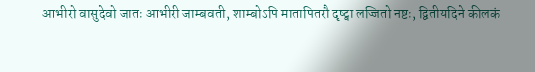आभीरो वासुदेवो जातः आभीरी जाम्बवती, शाम्बोऽपि मातापितरौ दृष्ट्वा लज्जितो नष्टः, द्वितीयदिने कीलकं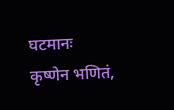घटमानः कृष्णेन भणितं,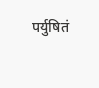पर्युषितं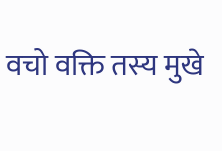वचो वक्ति तस्य मुखे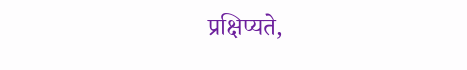प्रक्षिप्यते,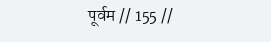पूर्वम // 155 //